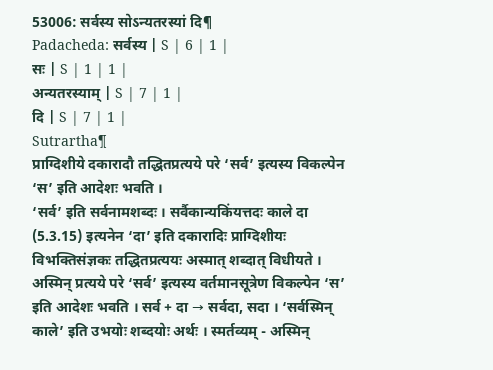53006: सर्वस्य सोऽन्यतरस्यां दि¶
Padacheda: सर्वस्य | S | 6 | 1 |
सः | S | 1 | 1 |
अन्यतरस्याम् | S | 7 | 1 |
दि | S | 7 | 1 |
Sutrartha¶
प्राग्दिशीये दकारादौ तद्धितप्रत्यये परे ‘सर्व’ इत्यस्य विकल्पेन ‘स’ इति आदेशः भवति ।
‘सर्व’ इति सर्वनामशब्दः । सर्वैकान्यकिंयत्तदः काले दा (5.3.15) इत्यनेन ‘दा’ इति दकारादिः प्राग्दिशीयः विभक्तिसंज्ञकः तद्धितप्रत्ययः अस्मात् शब्दात् विधीयते । अस्मिन् प्रत्यये परे ‘सर्व’ इत्यस्य वर्तमानसूत्रेण विकल्पेन ‘स’ इति आदेशः भवति । सर्व + दा → सर्वदा, सदा । ‘सर्वस्मिन् काले’ इति उभयोः शब्दयोः अर्थः । स्मर्तव्यम् - अस्मिन्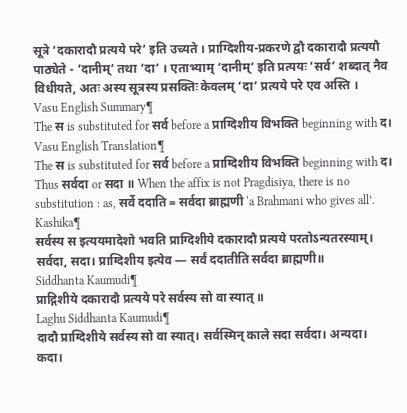सूत्रे ‘दकारादौ प्रत्यये परे’ इति उच्यते । प्राग्दिशीय-प्रकरणे द्वौ दकारादौ प्रत्ययौ पाठ्येते - ‘दानीम्’ तथा ‘दा’ । एताभ्याम् ‘दानीम्’ इति प्रत्ययः ‘सर्व’ शब्दात् नैव विधीयते, अतः अस्य सूत्रस्य प्रसक्तिः केवलम् ‘दा’ प्रत्यये परे एव अस्ति ।
Vasu English Summary¶
The स is substituted for सर्व before a प्राग्दिशीय विभक्ति beginning with द।
Vasu English Translation¶
The स is substituted for सर्व before a प्राग्दिशीय विभक्ति beginning with द। Thus सर्वदा or सदा ॥ When the affix is not Pragdisiya, there is no substitution : as, सर्वे ददाति = सर्वदा ब्राह्मणी ‘a Brahmani who gives all’.
Kashika¶
सर्वस्य स इत्ययमादेशो भवति प्राग्दिशीये दकारादौ प्रत्यये परतोऽन्यतरस्याम्। सर्वदा, सदा। प्राग्दिशीय इत्येव — सर्वं ददातीति सर्वदा ब्राह्मणी॥
Siddhanta Kaumudi¶
प्राद्गिशीये दकारादौ प्रत्यये परे सर्वस्य सो वा स्यात् ॥
Laghu Siddhanta Kaumudi¶
दादौ प्राग्दिशीये सर्वस्य सो वा स्यात्। सर्वस्मिन् काले सदा सर्वदा। अन्यदा। कदा।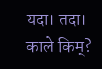यदा। तदा। काले किम्?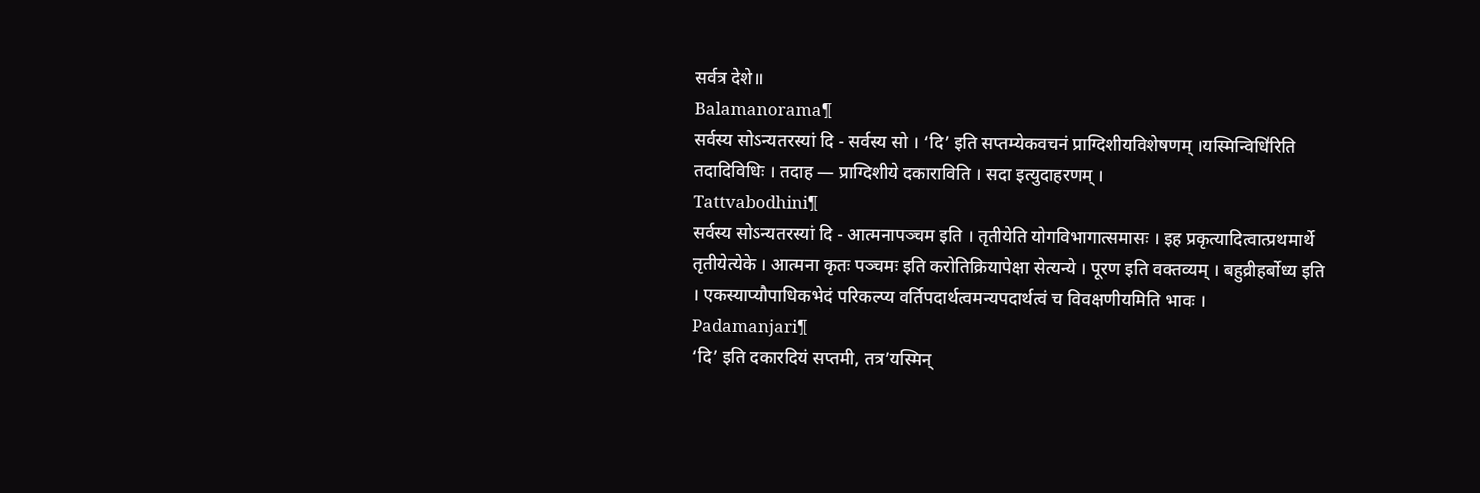सर्वत्र देशे॥
Balamanorama¶
सर्वस्य सोऽन्यतरस्यां दि - सर्वस्य सो । ‘दि’ इति सप्तम्येकवचनं प्राग्दिशीयविशेषणम् ।यस्मिन्विधि॑रिति तदादिविधिः । तदाह — प्राग्दिशीये दकाराविति । सदा इत्युदाहरणम् ।
Tattvabodhini¶
सर्वस्य सोऽन्यतरस्यां दि - आत्मनापञ्चम इति । तृतीयेति योगविभागात्समासः । इह प्रकृत्यादित्वात्प्रथमार्थे तृतीयेत्येके । आत्मना कृतः पञ्चमः इति करोतिक्रियापेक्षा सेत्यन्ये । पूरण इति वक्तव्यम् । बहुव्रीहर्बोध्य इति । एकस्याप्यौपाधिकभेदं परिकल्प्य वर्तिपदार्थत्वमन्यपदार्थत्वं च विवक्षणीयमिति भावः ।
Padamanjari¶
‘दि’ इति दकारदियं सप्तमी, तत्र’यस्मिन्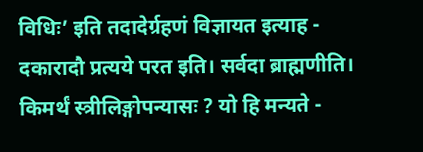विधिः’ इति तदादेर्ग्रहणं विज्ञायत इत्याह - दकारादौ प्रत्यये परत इति। सर्वदा ब्राह्मणीति। किमर्थं स्त्रीलिङ्गोपन्यासः ? यो हि मन्यते -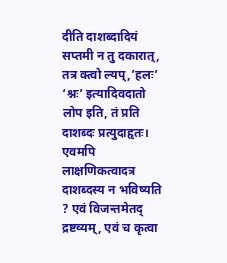दीति दाशब्दादियं सप्तमी न तु दकारात्, तत्र क्त्वो ल्यप्,’हलः’ ‘श्नः’ इत्यादिवदातो लोप इति, तं प्रति दाशब्दः प्रत्युदाहृतः। एवमपि लाक्षणिकत्वादत्र दाशब्दस्य न भविष्यति ? एवं विजन्तमेतद् द्रष्टव्यम्, एवं च कृत्वा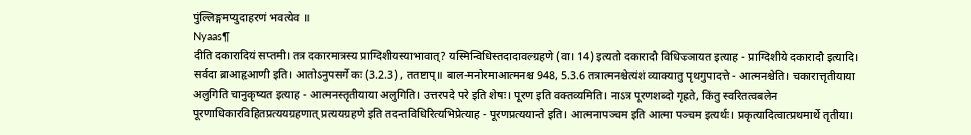पुंल्लिङ्गमप्युदाहरणं भवत्येव ॥
Nyaas¶
दीति दकारादियं सप्तमी। तत्र दकारमात्रस्य प्राग्दिशीयस्याभावात्? यस्मिन्विधिस्तदादावल्ग्रहणे (वा। 14) इत्यतो दकारादौ विधिज्र्ञायत इत्याह - प्राग्दिशीये दकारादौ इत्यादि। सर्वदा ब्राआहृआणी इति। आतोऽनुपसर्गे कः (3.2.3) , ततष्टाप्॥ बाल-मनोरमाआत्मनश्च 948, 5.3.6 तत्रात्मनश्चेत्यंशं व्याक्यातु पृथगुपादत्ते - आत्मनश्चेति। चकारात्तृतीयाया अलुगिति चानुकृष्यत इत्याह - आत्मनस्तृतीयाया अलुगिति। उत्तरपदे परे इति शेषः। पूरण इति वक्तव्यमिति। नाऽत्र पूरणशब्दो गृह्रते, किंतु स्वरितत्वबलेन पूरणाधिकारविहितप्रत्ययग्रहणात् प्रत्ययग्रहणे इति तदन्तविधिरित्यभिप्रेत्याह - पूरणप्रत्ययान्ते इति। आत्मनापञ्चम इति आत्मा पञ्चम इत्यर्थः। प्रकृत्यादित्वात्प्रथमार्थे तृतीया।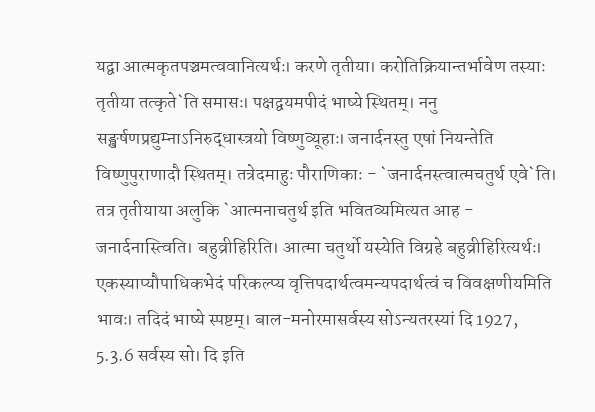यद्वा आत्मकृतपञ्चमत्ववानित्यर्थः। करणे तृतीया। करोतिक्रियान्तर्भावेण तस्याः तृतीया तत्कृते`ति समासः। पक्षद्वयमपीदं भाष्ये स्थितम्। ननु सङ्खर्षणप्रद्युम्नाऽनिरुद्धास्त्रयो विष्णुव्यूहाः। जनार्दनस्तु एषां नियन्तेति विष्णुपुराणादौ स्थितम्। तत्रेदमाहुः पौराणिकाः - `जनार्दनस्त्वात्मचतुर्थ एवे`ति। तत्र तृतीयाया अलुकि `आत्मनाचतुर्थ इति भवितव्यमित्यत आह - जनार्दनास्त्विति। बहुव्रीहिरिति। आत्मा चतुर्थो यस्येति विग्रहे बहुव्रीहिरित्यर्थः। एकस्याप्यौपाधिकभेदं परिकल्प्य वृत्तिपदार्थत्वमन्यपदार्थत्वं च विवक्षणीयमिति भावः। तदिदं भाष्ये स्पष्टम्। बाल-मनोरमासर्वस्य सोऽन्यतरस्यां दि 1927, 5.3.6 सर्वस्य सो। दि इति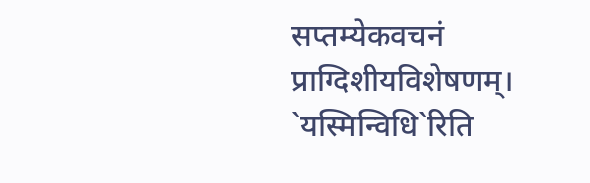सप्तम्येकवचनं प्राग्दिशीयविशेषणम्। `यस्मिन्विधि`रिति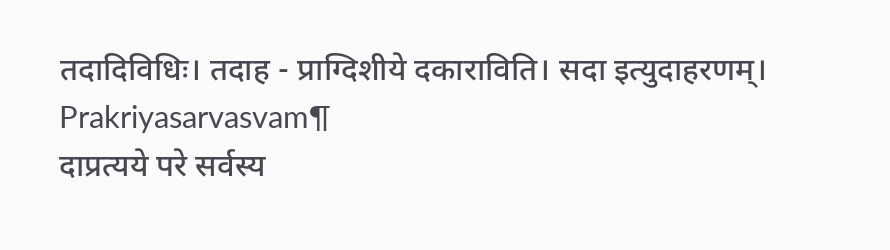तदादिविधिः। तदाह - प्राग्दिशीये दकाराविति। सदा इत्युदाहरणम्।
Prakriyasarvasvam¶
दाप्रत्यये परे सर्वस्य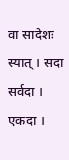वा सादेशः स्यात् । सदा सर्वदा । एकदा ।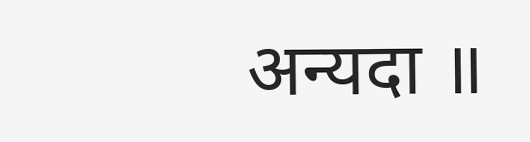अन्यदा ॥